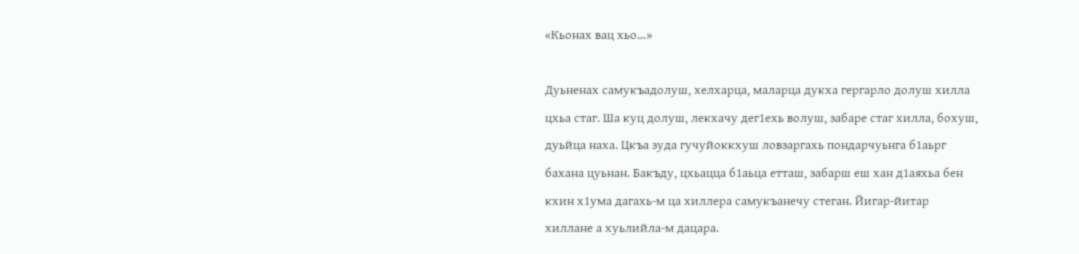«Кьонах вац хьо…»

Дуьненах самукъадолуш, хелхарца, маларца дукха гергарло долуш хилла цхьа стаг. Ша куц долуш, лекхачу дег1ехь волуш, забаре стаг хилла, бохуш, дуьйца наха. Цкъа зуда гучуйоккхуш ловзаргахь пондарчуьнга б1аьрг бахана цуьнан. Бакъду, цхьацца б1аьца етташ, забарш еш хан д1аяхьа бен кхин х1ума дагахь-м ца хиллера самукъанечу стеган. Йигар-йитар хиллане а хуьлийла-м дацара.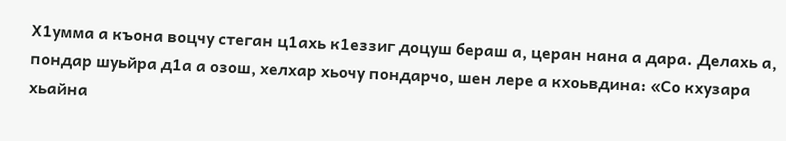Х1умма а къона воцчу стеган ц1ахь к1еззиг доцуш бераш а, церан нана а дара. Делахь а, пондар шуьйра д1а а озош, хелхар хьочу пондарчо, шен лере а кхоьвдина: «Со кхузара хьайна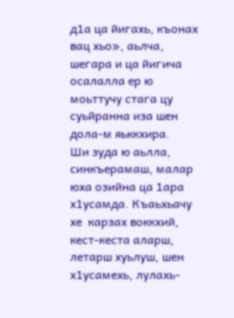д1а ца йигахь, къонах вац хьо», аьлча, шегара и ца йигича осалалла ер ю моьттучу стага цу суьйранна иза шен дола-м яьккхира.
Ши зуда ю аьлла, синкъерамаш, малар юха озийна ца 1ара х1усамда. Къаьхьачу хе  карзах воккхий, кест-кеста аларш, летарш хуьлуш, шен х1усамехь, лулахь-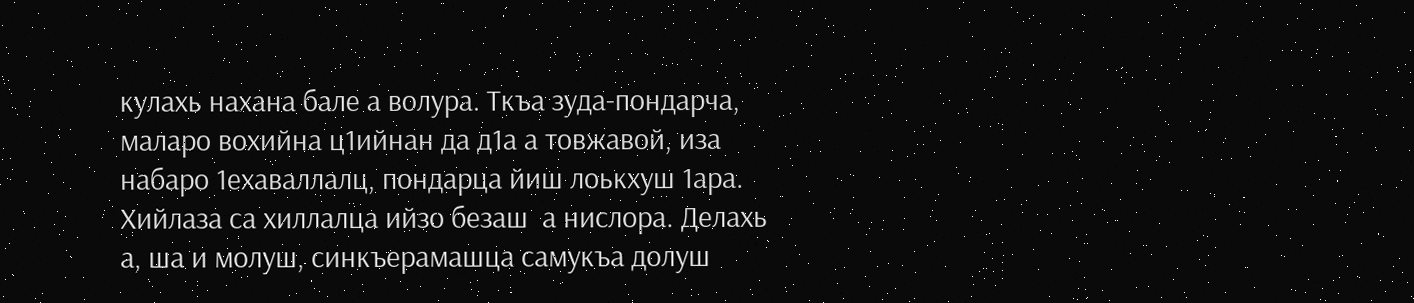кулахь нахана бале а волура. Ткъа зуда-пондарча, маларо вохийна ц1ийнан да д1а а товжавой, иза набаро 1ехаваллалц, пондарца йиш лоькхуш 1ара. Хийлаза са хиллалца ийзо безаш  а нислора. Делахь а, ша и молуш, синкъерамашца самукъа долуш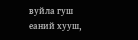вуйла гуш еаний хууш,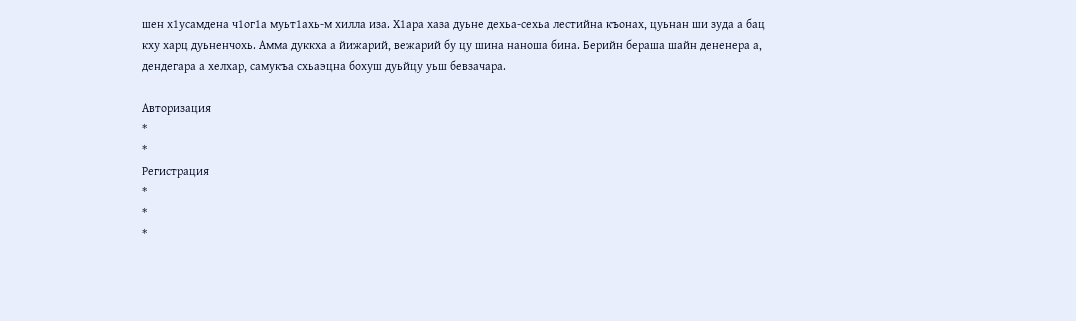шен х1усамдена ч1ог1а муьт1ахь-м хилла иза. Х1ара хаза дуьне дехьа-сехьа лестийна къонах, цуьнан ши зуда а бац кху харц дуьненчохь. Амма дуккха а йижарий, вежарий бу цу шина наноша бина. Берийн бераша шайн дененера а, дендегара а хелхар, самукъа схьаэцна бохуш дуьйцу уьш бевзачара.

Авторизация
*
*
Регистрация
*
*
*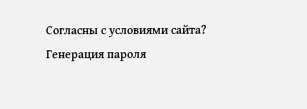Согласны с условиями сайта?
Генерация пароля